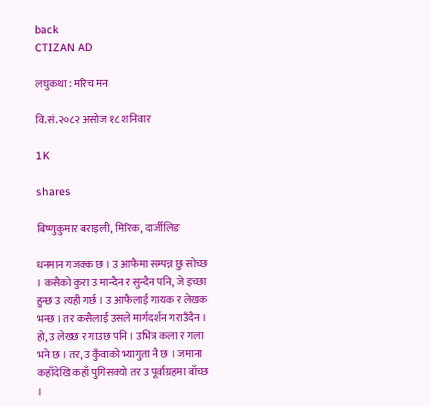back
CTIZAN AD

लघुकथा : मरिच मन

वि.सं.२०८२ असोज १८ शनिवार

1K

shares

बिष्णुकुमार बराइली, मिरिक, दार्जीलिङ

धनमान गजक्क छ । उ आफैमा सम्पन्न छु सोच्छ । कसैको कुरा उ मान्दैन र सुन्दैन पनि, जे इच्छा हुन्छ उ त्यही गर्छ । उ आफैलाई गायक र लेखक भन्छ । तर कसैलाई उसले मार्गदर्शन गराउँदैन । हो, उ लेख्छ र गाउछ पनि । उभित्र कला र गला भने छ । तर, उ कुँवाको भ्यागुता नै छ । जमाना कहाँदेखि कहाँ पुगिसक्यो तर उ पूर्वाग्रहमा बाँच्छ ।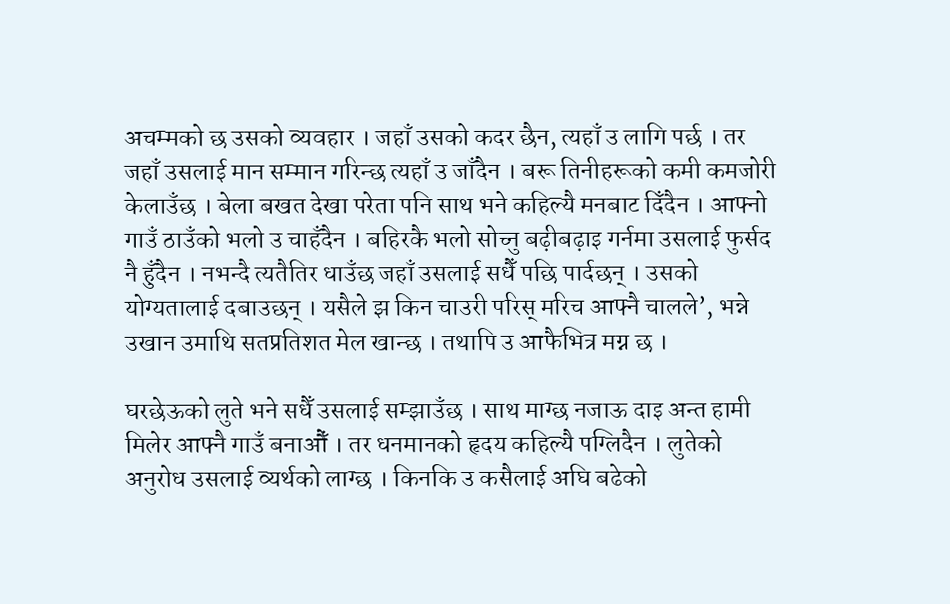अचम्मको छ उसको व्यवहार । जहाँ उसको कदर छैन, त्यहाँ उ लागि पर्छ । तर जहाँ उसलाई मान सम्मान गरिन्छ त्यहाँ उ जाँदैन । बरू तिनीहरूको कमी कमजोरी केलाउँछ । बेला बखत देखा परेता पनि साथ भने कहिल्यै मनबाट दिँदैन । आफ्नो गाउँ ठाउँको भलो उ चाहँदैन । बहिरकै भलो सोच्नु बढ़ीबढ़ाइ गर्नमा उसलाई फुर्सद नै हुँदैन । नभन्दै त्यतैतिर धाउँछ जहाँ उसलाई सधैँ पछि पार्दछन् । उसको योग्यतालाई दबाउछन् । यसैले झ किन चाउरी परिस् मरिच आफ्नै चालले’, भन्ने उखान उमाथि सतप्रतिशत मेल खान्छ । तथापि उ आफैभित्र मग्न छ ।

घरछेऊको लुते भने सधैँ उसलाई सम्झाउँछ । साथ माग्छ नजाऊ दाइ अन्त हामी मिलेर आफ्नै गाउँ बनाऔँ । तर धनमानको हृदय कहिल्यै पग्लिदैन । लुतेको अनुरोध उसलाई व्यर्थको लाग्छ । किनकि उ कसैलाई अघि बढेको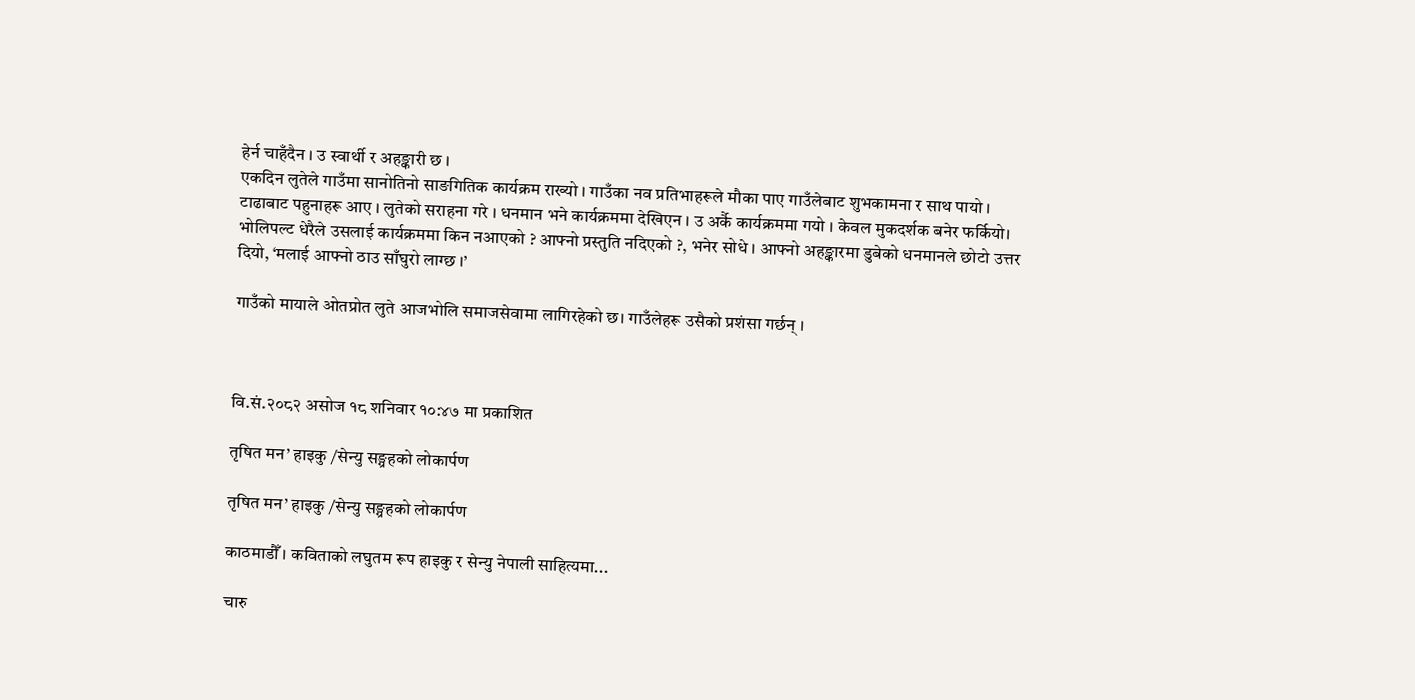हेर्न चाहँदैन । उ स्वार्थी र अहङ्कारी छ ।
एकदिन लुतेले गाउँमा सानोतिनो साङगितिक कार्यक्रम राख्यो । गाउँका नव प्रतिभाहरूले मौका पाए गाउँलेबाट शुभकामना र साथ पायो । टाढाबाट पहुनाहरू आए । लुतेको सराहना गरे । धनमान भने कार्यक्रममा देखिएन । उ अर्कै कार्यक्रममा गयो । केवल मुकदर्शक बनेर फर्कियो। भोलिपल्ट धेरैले उसलाई कार्यक्रममा किन नआएको ? आफ्नो प्रस्तुति नदिएको ?, भनेर सोधे । आफ्नो अहङ्कारमा डुबेको धनमानले छोटो उत्तर दियो, ‘मलाई आफ्नो ठाउ साँघुरो लाग्छ ।’

गाउँको मायाले ओतप्रोत लुते आजभोलि समाजसेवामा लागिरहेको छ। गाउँलेहरू उसैको प्रशंसा गर्छन् ।



वि.सं.२०८२ असोज १८ शनिवार १०:४७ मा प्रकाशित

तृषित मन’ हाइकु /सेन्यु सङ्ग्रहको लोकार्पण

तृषित मन’ हाइकु /सेन्यु सङ्ग्रहको लोकार्पण

काठमाडौँ । कविताको लघुतम रूप हाइकु र सेन्यु नेपाली साहित्यमा...

चारु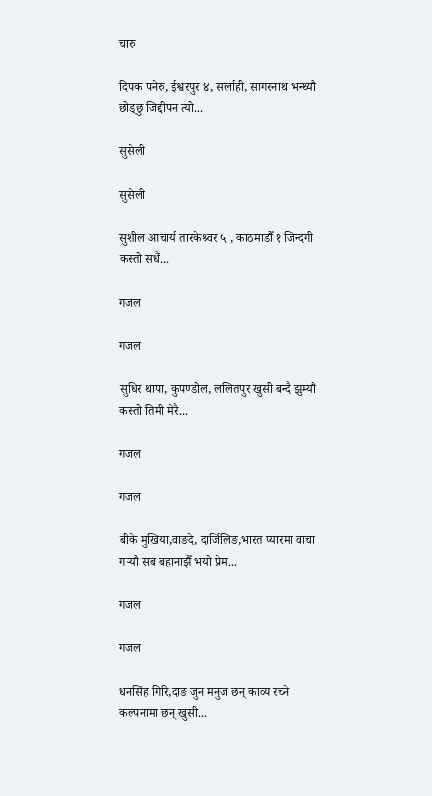चारु

दिपक पनेरु, ईश्वरपुर ४, सर्लाही, सागरनाथ भन्थ्यौ छोड्छु जिद्दीपन त्यो...

सुसेली

सुसेली

सुशील आचार्य तारकेश्र्वर ५ , काठमाडौँ १ जिन्दगी कस्तो सधैं...

गजल

गजल

सुधिर थापा, कुपण्डोल, ललितपुर खुसी बन्दै झुम्यौ कस्तो तिमी मेरै...

गजल

गजल

बीके मुखिया,वाङदे, दार्जिलिङ,भारत प्यारमा वाचा गऱ्यौ सब बहानाझैँ भयो प्रेम...

गजल

गजल

धनसिंह गिरि,दाङ जुन मनुज छन् काव्य रच्ने कल्पनामा छन् खुसी...